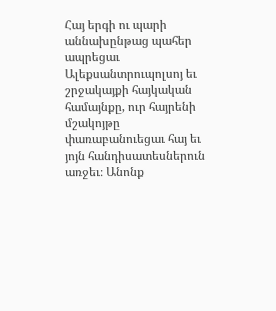Հայ երգի ու պարի աննախընթաց պահեր ապրեցաւ Ալեքսանտրուպոլսոյ եւ շրջակայքի հայկական համայնքը, ուր հայրենի մշակոյթը փառաբանուեցաւ հայ եւ յոյն հանդիսատեսներուն առջեւ։ Անոնք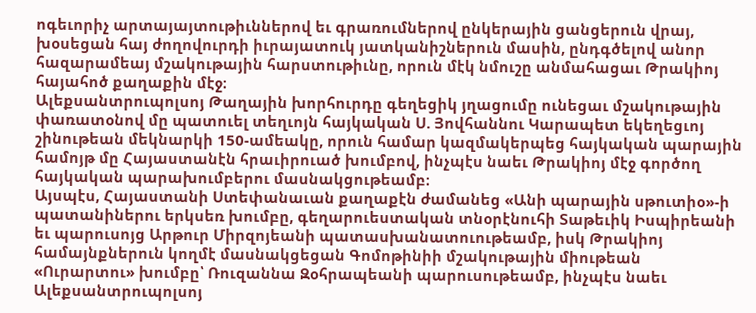ոգեւորիչ արտայայտութիւններով եւ գրառումներով ընկերային ցանցերուն վրայ, խօսեցան հայ ժողովուրդի իւրայատուկ յատկանիշներուն մասին, ընդգծելով անոր հազարամեայ մշակութային հարստութիւնը, որուն մէկ նմուշը անմահացաւ Թրակիոյ հայահոծ քաղաքին մէջ։
Ալեքսանտրուպոլսոյ Թաղային խորհուրդը գեղեցիկ յղացումը ունեցաւ մշակութային փառատօնով մը պատուել տեղւոյն հայկական Ս. Յովհաննու Կարապետ եկեղեցւոյ շինութեան մեկնարկի 150-ամեակը, որուն համար կազմակերպեց հայկական պարային համոյթ մը Հայաստանէն հրաւիրուած խումբով, ինչպէս նաեւ Թրակիոյ մէջ գործող հայկական պարախումբերու մասնակցութեամբ։
Այսպէս, Հայաստանի Ստեփանաւան քաղաքէն ժամանեց «Անի պարային սթուտիօ»-ի պատանիներու երկսեռ խումբը, գեղարուեստական տնօրէնուհի Տաթեւիկ Իսպիրեանի եւ պարուսոյց Արթուր Միրզոյեանի պատասխանատուութեամբ, իսկ Թրակիոյ համայնքներուն կողմէ մասնակցեցան Գոմոթինիի մշակութային միութեան «Ուրարտու» խումբը՝ Ռուզաննա Զօհրապեանի պարուսութեամբ, ինչպէս նաեւ Ալեքսանտրուպոլսոյ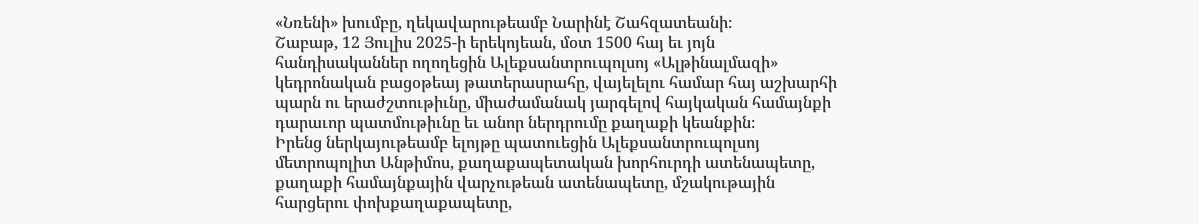«Նռենի» խումբը, ղեկավարութեամբ Նարինէ Շահզատեանի։
Շաբաթ, 12 Յուլիս 2025-ի երեկոյեան, մօտ 1500 հայ եւ յոյն հանդիսականներ ողողեցին Ալեքսանտրուպոլսոյ «Ալթինալմազի» կեդրոնական բացօթեայ թատերասրահը, վայելելու համար հայ աշխարհի պարն ու երաժշտութիւնը, միաժամանակ յարգելով հայկական համայնքի դարաւոր պատմութիւնը եւ անոր ներդրումը քաղաքի կեանքին։
Իրենց ներկայութեամբ ելոյթը պատուեցին Ալեքսանտրուպոլսոյ մետրոպոլիտ Անթիմոս, քաղաքապետական խորհուրդի ատենապետը, քաղաքի համայնքային վարչութեան ատենապետը, մշակութային հարցերու փոխքաղաքապետը,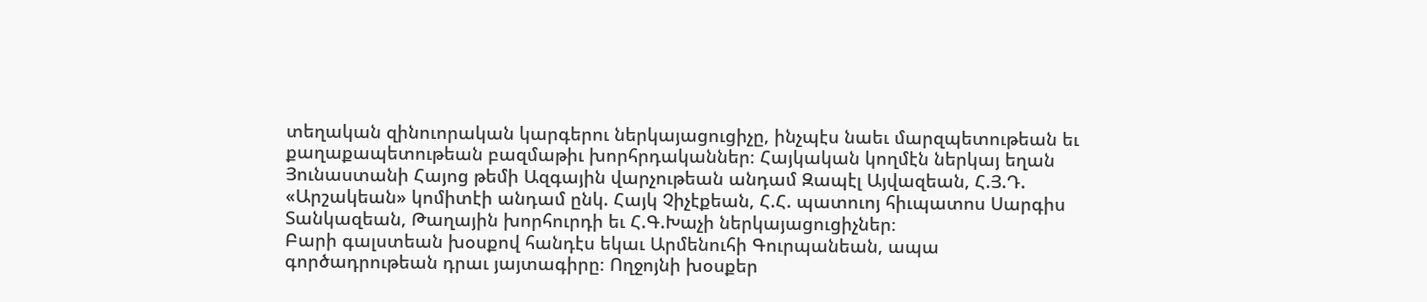տեղական զինուորական կարգերու ներկայացուցիչը, ինչպէս նաեւ մարզպետութեան եւ քաղաքապետութեան բազմաթիւ խորհրդականներ։ Հայկական կողմէն ներկայ եղան Յունաստանի Հայոց թեմի Ազգային վարչութեան անդամ Զապէլ Այվազեան, Հ.Յ.Դ. «Արշակեան» կոմիտէի անդամ ընկ. Հայկ Չիչէքեան, Հ.Հ. պատուոյ հիւպատոս Սարգիս Տանկազեան, Թաղային խորհուրդի եւ Հ.Գ.Խաչի ներկայացուցիչներ։
Բարի գալստեան խօսքով հանդէս եկաւ Արմենուհի Գուրպանեան, ապա գործադրութեան դրաւ յայտագիրը։ Ողջոյնի խօսքեր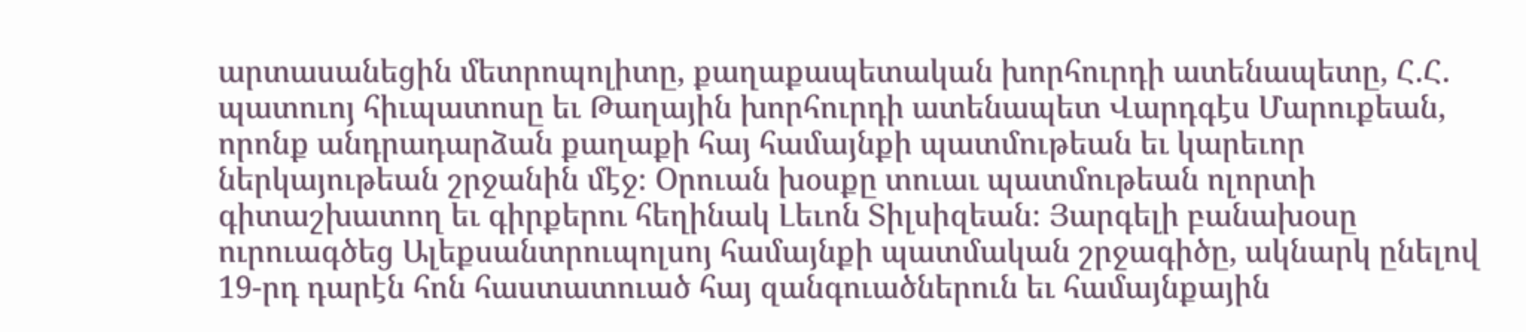արտասանեցին մետրոպոլիտը, քաղաքապետական խորհուրդի ատենապետը, Հ.Հ. պատուոյ հիւպատոսը եւ Թաղային խորհուրդի ատենապետ Վարդգէս Մարուքեան, որոնք անդրադարձան քաղաքի հայ համայնքի պատմութեան եւ կարեւոր ներկայութեան շրջանին մէջ։ Օրուան խօսքը տուաւ պատմութեան ոլորտի գիտաշխատող եւ գիրքերու հեղինակ Լեւոն Տիլսիզեան։ Յարգելի բանախօսը ուրուագծեց Ալեքսանտրուպոլսոյ համայնքի պատմական շրջագիծը, ակնարկ ընելով 19-րդ դարէն հոն հաստատուած հայ զանգուածներուն եւ համայնքային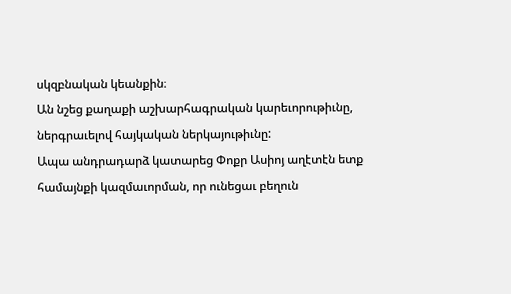սկզբնական կեանքին։
Ան նշեց քաղաքի աշխարհագրական կարեւորութիւնը, ներգրաւելով հայկական ներկայութիւնը:
Ապա անդրադարձ կատարեց Փոքր Ասիոյ աղէտէն ետք համայնքի կազմաւորման, որ ունեցաւ բեղուն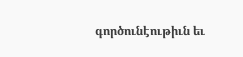գործունէութիւն եւ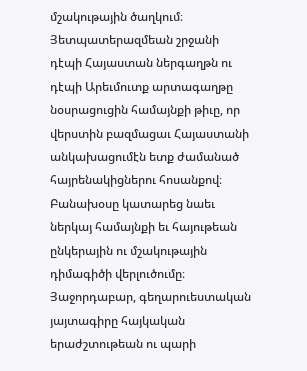մշակութային ծաղկում։ Յետպատերազմեան շրջանի դէպի Հայաստան ներգաղթն ու դէպի Արեւմուտք արտագաղթը նօսրացուցին համայնքի թիւը, որ վերստին բազմացաւ Հայաստանի անկախացումէն ետք ժամանած հայրենակիցներու հոսանքով։ Բանախօսը կատարեց նաեւ ներկայ համայնքի եւ հայութեան ընկերային ու մշակութային դիմագիծի վերլուծումը։
Յաջորդաբար, գեղարուեստական յայտագիրը հայկական երաժշտութեան ու պարի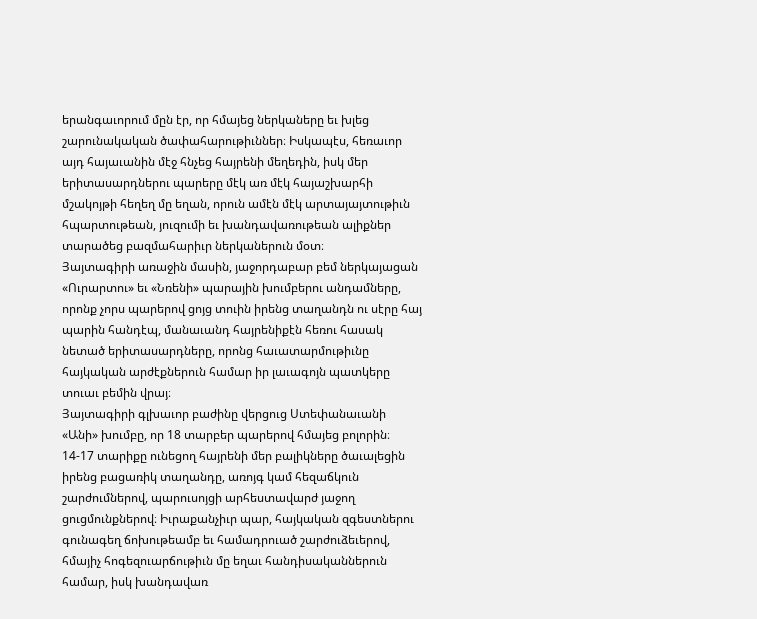երանգաւորում մըն էր, որ հմայեց ներկաները եւ խլեց շարունակական ծափահարութիւններ։ Իսկապէս, հեռաւոր այդ հայաւանին մէջ հնչեց հայրենի մեղեդին, իսկ մեր երիտասարդներու պարերը մէկ առ մէկ հայաշխարհի մշակոյթի հեղեղ մը եղան, որուն ամէն մէկ արտայայտութիւն հպարտութեան, յուզումի եւ խանդավառութեան ալիքներ տարածեց բազմահարիւր ներկաներուն մօտ։
Յայտագիրի առաջին մասին, յաջորդաբար բեմ ներկայացան «Ուրարտու» եւ «Նռենի» պարային խումբերու անդամները, որոնք չորս պարերով ցոյց տուին իրենց տաղանդն ու սէրը հայ պարին հանդէպ, մանաւանդ հայրենիքէն հեռու հասակ նետած երիտասարդները, որոնց հաւատարմութիւնը հայկական արժէքներուն համար իր լաւագոյն պատկերը տուաւ բեմին վրայ։
Յայտագիրի գլխաւոր բաժինը վերցուց Ստեփանաւանի «Անի» խումբը, որ 18 տարբեր պարերով հմայեց բոլորին։ 14-17 տարիքը ունեցող հայրենի մեր բալիկները ծաւալեցին իրենց բացառիկ տաղանդը, առոյգ կամ հեզաճկուն շարժումներով, պարուսոյցի արհեստավարժ յաջող ցուցմունքներով։ Իւրաքանչիւր պար, հայկական զգեստներու գունագեղ ճոխութեամբ եւ համադրուած շարժուձեւերով, հմայիչ հոգեզուարճութիւն մը եղաւ հանդիսականներուն համար, իսկ խանդավառ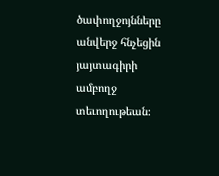ծափողջոյնները անվերջ հնչեցին յայտագիրի ամբողջ տեւողութեան։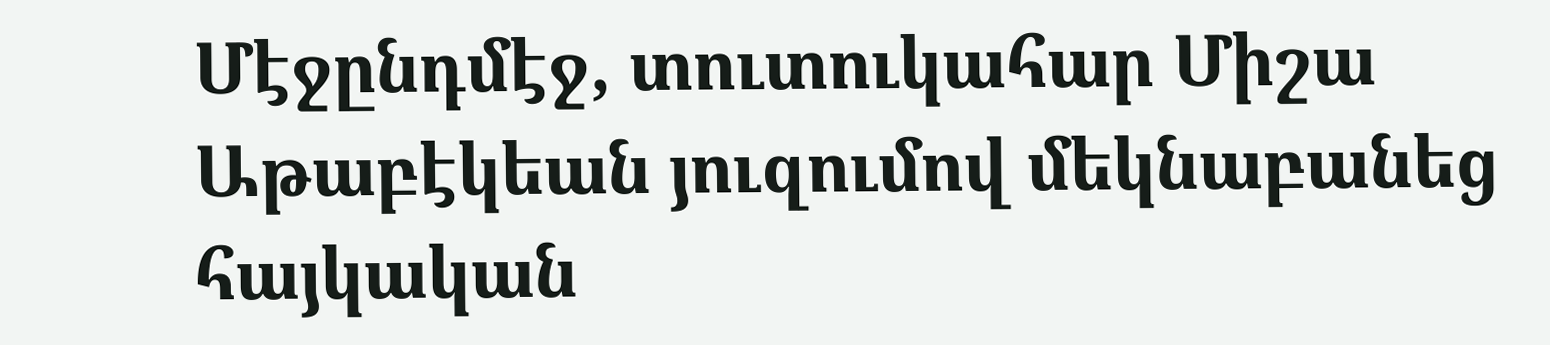Մէջընդմէջ, տուտուկահար Միշա Աթաբէկեան յուզումով մեկնաբանեց հայկական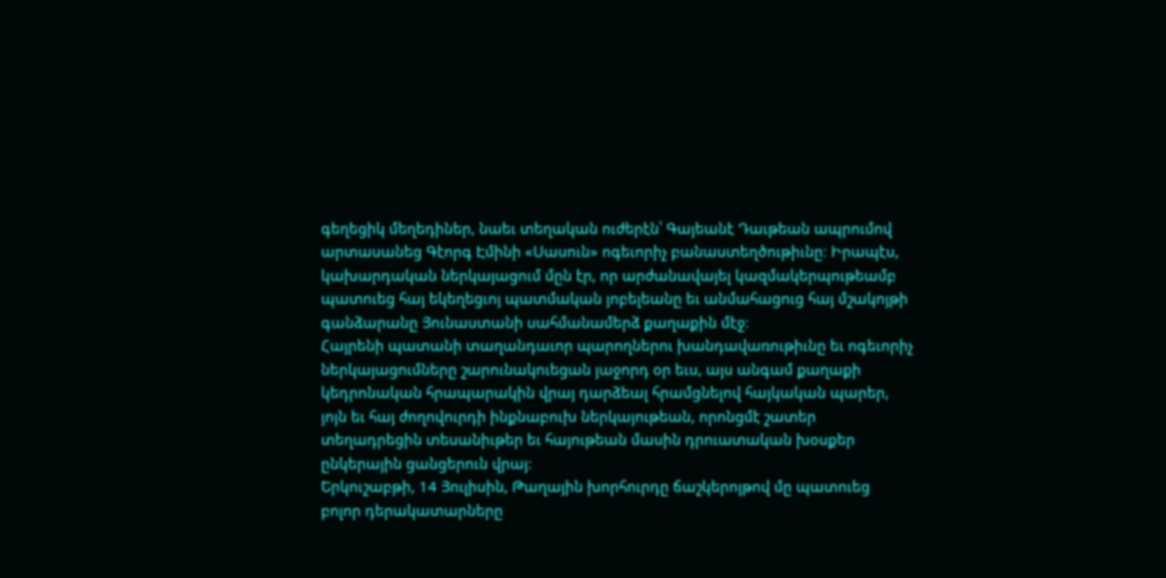գեղեցիկ մեղեդիներ, նաեւ տեղական ուժերէն՝ Գայեանէ Դաւթեան ապրումով արտասանեց Գէորգ Էմինի «Սասուն» ոգեւորիչ բանաստեղծութիւնը։ Իրապէս, կախարդական ներկայացում մըն էր, որ արժանավայել կազմակերպութեամբ պատուեց հայ եկեղեցւոյ պատմական յոբելեանը եւ անմահացուց հայ մշակոյթի գանձարանը Յունաստանի սահմանամերձ քաղաքին մէջ։
Հայրենի պատանի տաղանդաւոր պարողներու խանդավառութիւնը եւ ոգեւորիչ ներկայացումները շարունակուեցան յաջորդ օր եւս, այս անգամ քաղաքի կեդրոնական հրապարակին վրայ դարձեալ հրամցնելով հայկական պարեր, յոյն եւ հայ ժողովուրդի ինքնաբուխ ներկայութեան, որոնցմէ շատեր տեղադրեցին տեսանիւթեր եւ հայութեան մասին դրուատական խօսքեր ընկերային ցանցերուն վրայ։
Երկուշաբթի, 14 Յուլիսին, Թաղային խորհուրդը ճաշկերոյթով մը պատուեց բոլոր դերակատարները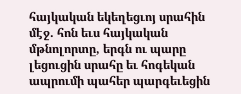հայկական եկեղեցւոյ սրահին մէջ. հոն եւս հայկական մթնոլորտը, երգն ու պարը լեցուցին սրահը եւ հոգեկան ապրումի պահեր պարգեւեցին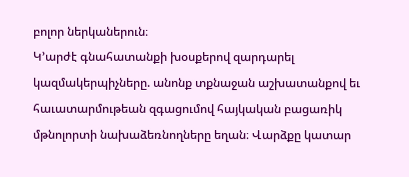բոլոր ներկաներուն։
Կ՚արժէ գնահատանքի խօսքերով զարդարել կազմակերպիչները. անոնք տքնաջան աշխատանքով եւ հաւատարմութեան զգացումով հայկական բացառիկ մթնոլորտի նախաձեռնողները եղան։ Վարձքը կատար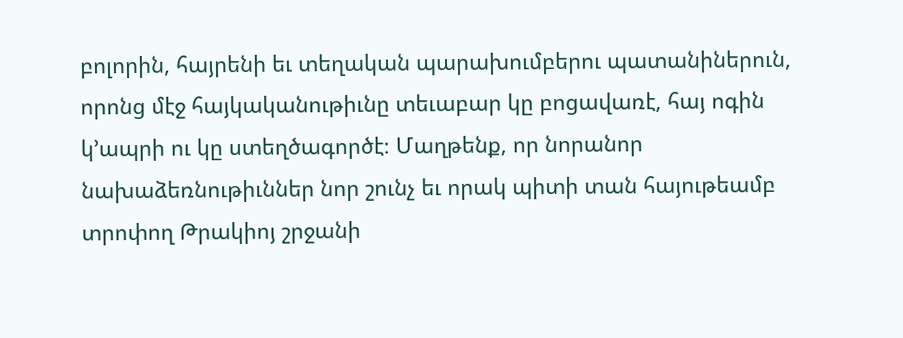բոլորին, հայրենի եւ տեղական պարախումբերու պատանիներուն, որոնց մէջ հայկականութիւնը տեւաբար կը բոցավառէ, հայ ոգին կ՚ապրի ու կը ստեղծագործէ։ Մաղթենք, որ նորանոր նախաձեռնութիւններ նոր շունչ եւ որակ պիտի տան հայութեամբ տրոփող Թրակիոյ շրջանի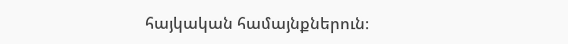հայկական համայնքներուն։